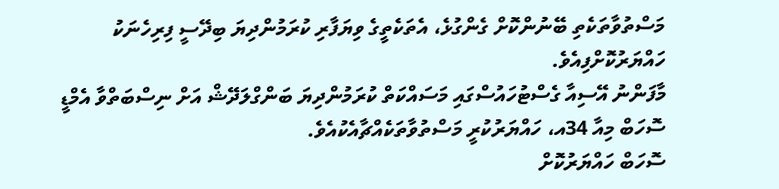މަސްތުވާތަކެތި ބޭނުންކޮށް ގެންގުޅެ، އެތަކެތީގެ ވިޔަފާރި ކުރަމުންދިޔަ ބިދޭސީ ފިރިހެނަކު ހައްޔަރުކޮށްފިއެވެ.
މާފަންނު އޭސިއާ ގެސްޓުހައުސްގައި މަސައްކަތް ކުރަމުންދިޔަ ބަންގްލަދޭޝް އަށް ނިސްބަތްވާ އެމްޑީ ސޮހަބް މިއާ 34އ، ހައްޔަރުކުރީ މަސްތުވާތަކެއްޗާއެކުއެވެ.
ސޮހަބް ހައްޔަރުކޮށް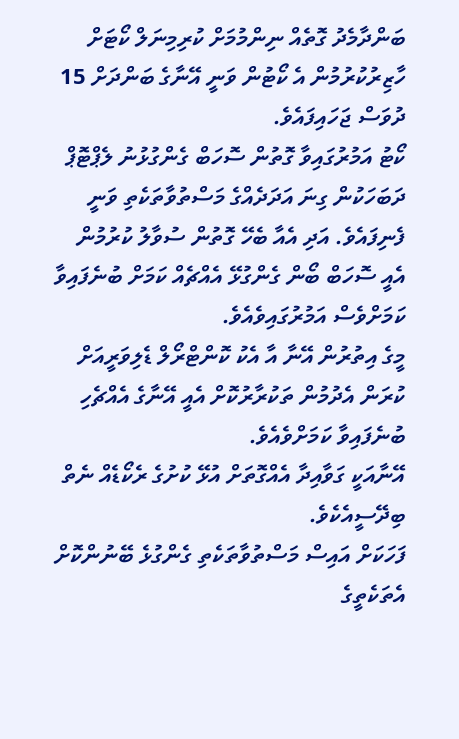ބަންދާމެދު ގޮތެއް ނިންމުމަށް ކުރިމިނަލް ކޯޓަށް ހާޒިރުކުރުމުން އެ ކޯޓުން ވަނީ އޭނާގެ ބަންދަށް 15 ދުވަސް ޖަހައިފައެވެ.
ކޯޓު އަމުރުގައިވާ ގޮތުން ސޮހަބް ގެންގުޅުނު ލެޕްޓޮޕް ދަބަހަކުން ގިނަ އަދަދެއްގެ މަސްތުވާތަކެތި ވަނީ ފެނިފައެވެ. އަދި އެއާ ބެހޭ ގޮތުން ސުވާލު ކުރުމުން އެއީ ސޮހަބް ބޯން ގެންގުޅޭ އެއްޗެއް ކަމަށް ބުނެފައިވާ ކަމަށްވެސް އަމުރުގައިވެއެވެ.
މީގެ އިތުރުން އޭނާ އާ އެކު ކޮންޓްރޯލް ޑެލިވަރީއަށް ކުރަން އެދުމުން ތަކުރާރުކޮށް އެއީ އޭނާގެ އެއްޗެހި ބުނެފައިވާ ކަމަށްވެއެވެ.
އޭނާއަކީ ގަވާއިދާ އެއްގޮތަށް އުޅޭ ކުށުގެ ރެކޯޑެއް ނެތް ބިދޭސީއެކެވެ.
ފަހަކަށް އައިސް މަސްތުވާތަކެތި ގެންގުޅެ ބޭނުންކޮށް އެތަކެތީގެ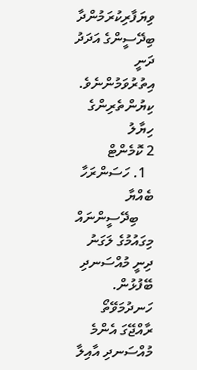ވިޔަފާރިކުރަމުންދާ ބިދޭސީންގެ އަދަދު ދަނީ އިތުރުވަމުންނެވެ.
ކިޔުންތެރިންގެ ހިޔާލު
2 ކޮމެންޓް
  1. ހަސަންރަހާ ބެއްޔާ
    ބިދޭސީންނައް މިގައުމުގެ ލަގަނު ދިނީ މުއްސަނދި ބޭފުޅުން. ހަނދުމަވޭތޯ ރާއްޖޭގަ އެންމެ މުއްސަނދި އާއިލާ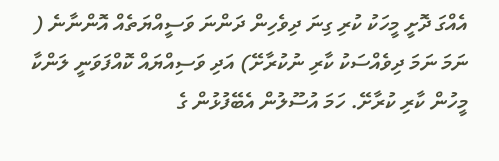އެއްގަ ދޮށީ މީހަކު ކުރި ގިނަ ދިވެހިން ދަންނަ ވަސީއްޔަތެއް އޮންނާނެ ( ނަމަ ނަމަ ދިވެއްސަކު ކާރި ނުކުރާށޭ) އަދި ވަސިއްޔައް ކޮއްފަވަނީ ލަންކާ މީހުން ކާރި ކުރާށޭ. ހަމަ އުސޫލުން އެބޭފުޅުން ގެ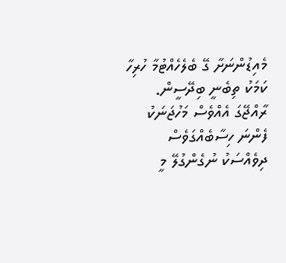މެއިޑުންނަށާ ގޭ ބެލެހެއްޓުމާ ހުރިހާ ކަމަކު ތިބެނީ ބިދޭސީން. ރާއްޖޭގަ އެއްވެސް މަހުޖަނަކު ފެންނަ ހިސާބެއްގަވެސް ދިވެއްސަކު ނުގެންގުލޭ މީ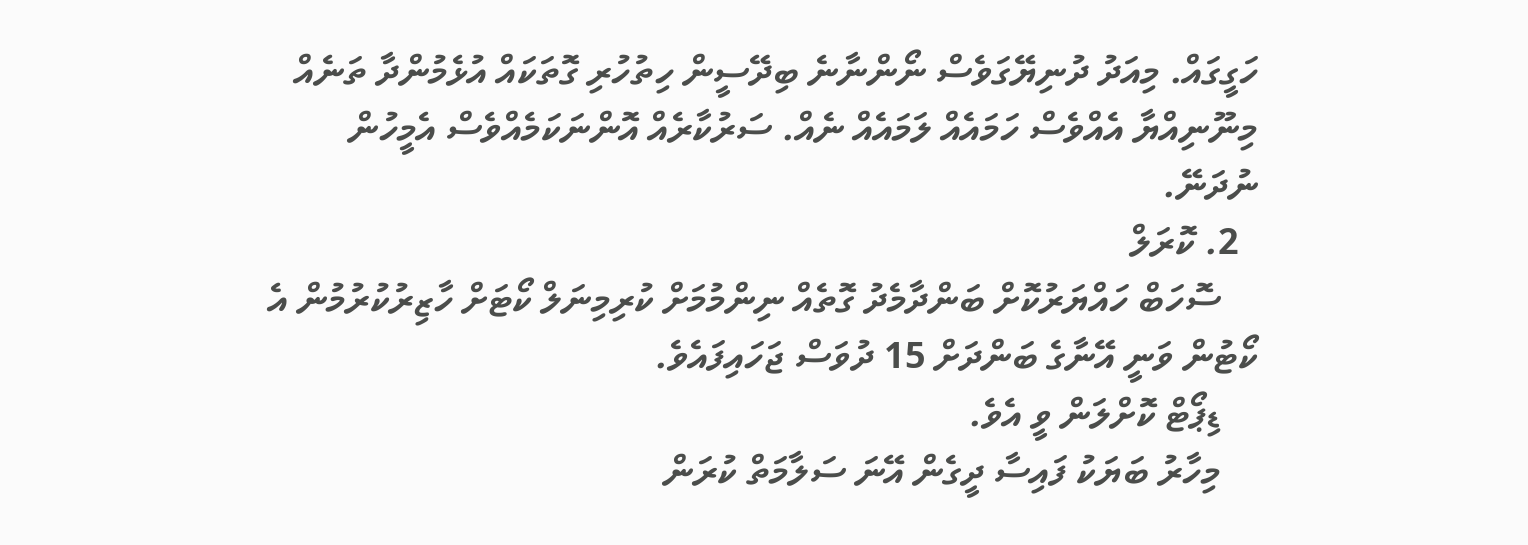ހަގީގައް. މިއަދު ދުނިޔޭގަވެސް ނޯންނާނެ ބިދޭސީން ހިތުހުރި ގޮތަކައް އުޅެމުންދާ ތަނެއް މިނޫނިއްޔާ އެއްވެސް ހަމައެއް ލަމައެއް ނެއް. ސަރުކާރެއް އޮންނަކަމެއްވެސް އެމީހުން ނުދަނޭ.
  2. ކޮރަލް
    ސޮހަބް ހައްޔަރުކޮށް ބަންދާމެދު ގޮތެއް ނިންމުމަށް ކުރިމިނަލް ކޯޓަށް ހާޒިރުކުރުމުން އެ ކޯޓުން ވަނީ އޭނާގެ ބަންދަށް 15 ދުވަސް ޖަހައިފައެވެ.
    ޑިޕޯޓް ކޮށްލަން ވީ އެވެ.
    މިހާރު ބަޔަކު ފައިސާ ދީގެން އޭނަ ސަލާމަތް ކުރަން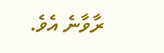ރާވާނެ އެވެ.